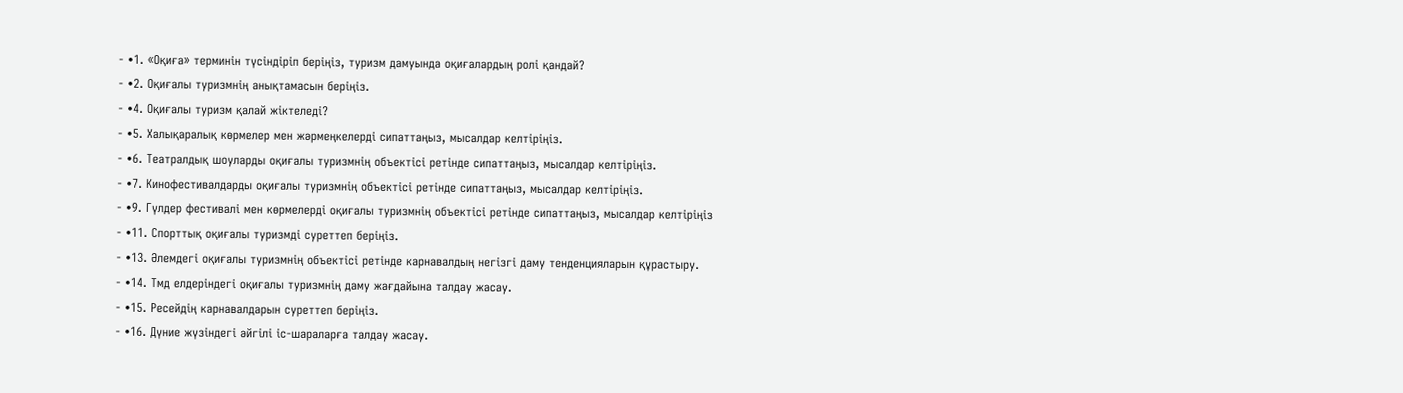- •1. «Оқиға» терминін түсіндіріп беріңіз, туризм дамуында оқиғалардың ролі қандай?
- •2. Оқиғалы туризмнің анықтамасын беріңіз.
- •4. Оқиғалы туризм қалай жіктеледі?
- •5. Халықаралық көрмелер мен жәрмеңкелерді сипаттаңыз, мысалдар келтіріңіз.
- •6. Театралдық шоуларды оқиғалы туризмнің объектісі ретінде сипаттаңыз, мысалдар келтіріңіз.
- •7. Кинофестивалдарды оқиғалы туризмнің объектісі ретінде сипаттаңыз, мысалдар келтіріңіз.
- •9. Гүлдер фестивалі мен көрмелерді оқиғалы туризмнің объектісі ретінде сипаттаңыз, мысалдар келтіріңіз
- •11. Спорттық оқиғалы туризмді суреттеп беріңіз.
- •13. Әлемдегі оқиғалы туризмнің объектісі ретінде карнавалдың негізгі даму тенденцияларын құрастыру.
- •14. Тмд елдеріндегі оқиғалы туризмнің даму жағдайына талдау жасау.
- •15. Ресейдің карнавалдарын суреттеп беріңіз.
- •16. Дүние жүзіндегі әйгілі іс-шараларға талдау жасау.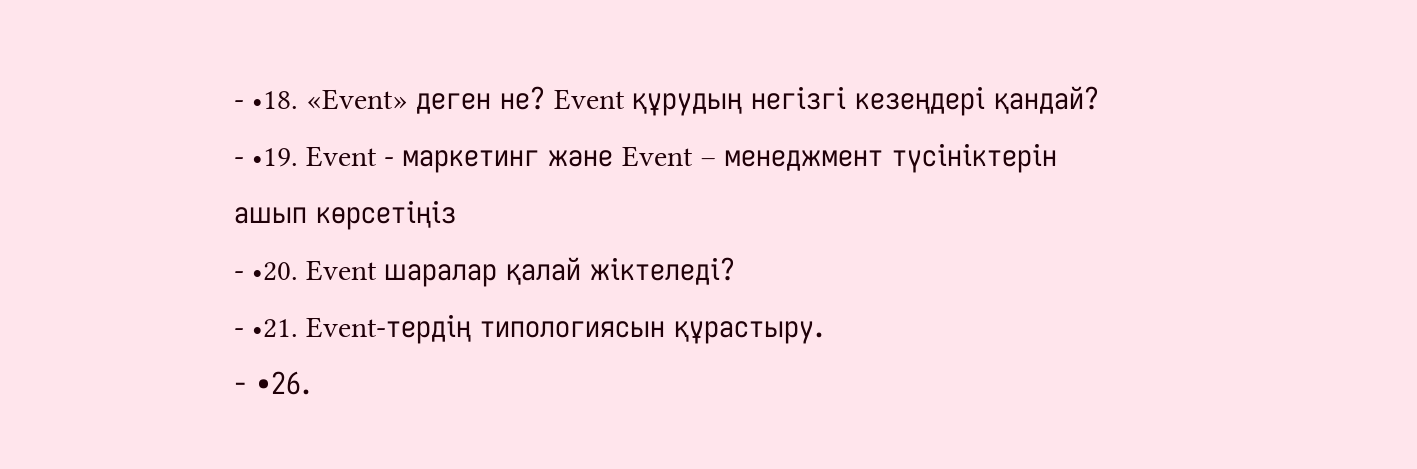- •18. «Event» деген не? Event құрудың негізгі кезеңдері қандай?
- •19. Event - маркетинг және Event – менеджмент түсініктерін ашып көрсетіңіз
- •20. Event шаралар қалай жіктеледі?
- •21. Event-тердің типологиясын құрастыру.
- •26.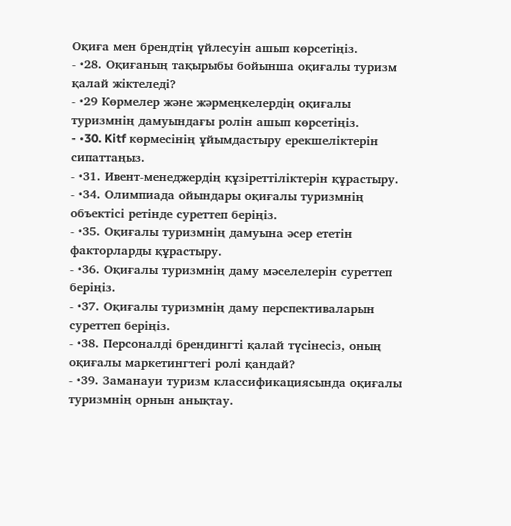Оқиға мен брендтің үйлесуін ашып көрсетіңіз.
- •28. Оқиғаның тақырыбы бойынша оқиғалы туризм қалай жіктеледі?
- •29 Көрмелер және жәрмеңкелердің оқиғалы туризмнің дамуындағы ролін ашып көрсетіңіз.
- •30. Kitf көрмесінің ұйымдастыру ерекшеліктерін сипаттаңыз.
- •31. Ивент-менеджердің құзіреттіліктерін құрастыру.
- •34. Олимпиада ойындары оқиғалы туризмнің объектісі ретінде суреттеп беріңіз.
- •35. Оқиғалы туризмнің дамуына әсер ететін факторларды құрастыру.
- •36. Оқиғалы туризмнің даму мәселелерін суреттеп беріңіз.
- •37. Оқиғалы туризмнің даму перспективаларын суреттеп беріңіз.
- •38. Персоналді брендингті қалай түсінесіз, оның оқиғалы маркетингтегі ролі қандай?
- •39. Заманауи туризм классификациясында оқиғалы туризмнің орнын анықтау.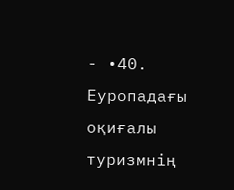- •40. Еуропадағы оқиғалы туризмнің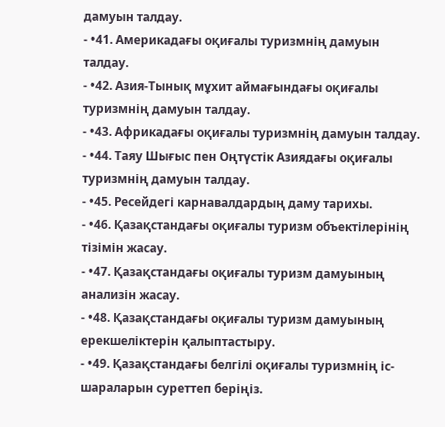дамуын талдау.
- •41. Америкадағы оқиғалы туризмнің дамуын талдау.
- •42. Азия-Тынық мұхит аймағындағы оқиғалы туризмнің дамуын талдау.
- •43. Африкадағы оқиғалы туризмнің дамуын талдау.
- •44. Таяу Шығыс пен Оңтүстік Азиядағы оқиғалы туризмнің дамуын талдау.
- •45. Ресейдегі карнавалдардың даму тарихы.
- •46. Қазақстандағы оқиғалы туризм объектілерінің тізімін жасау.
- •47. Қазақстандағы оқиғалы туризм дамуының анализін жасау.
- •48. Қазақстандағы оқиғалы туризм дамуының ерекшеліктерін қалыптастыру.
- •49. Қазақстандағы белгілі оқиғалы туризмнің іс-шараларын суреттеп беріңіз.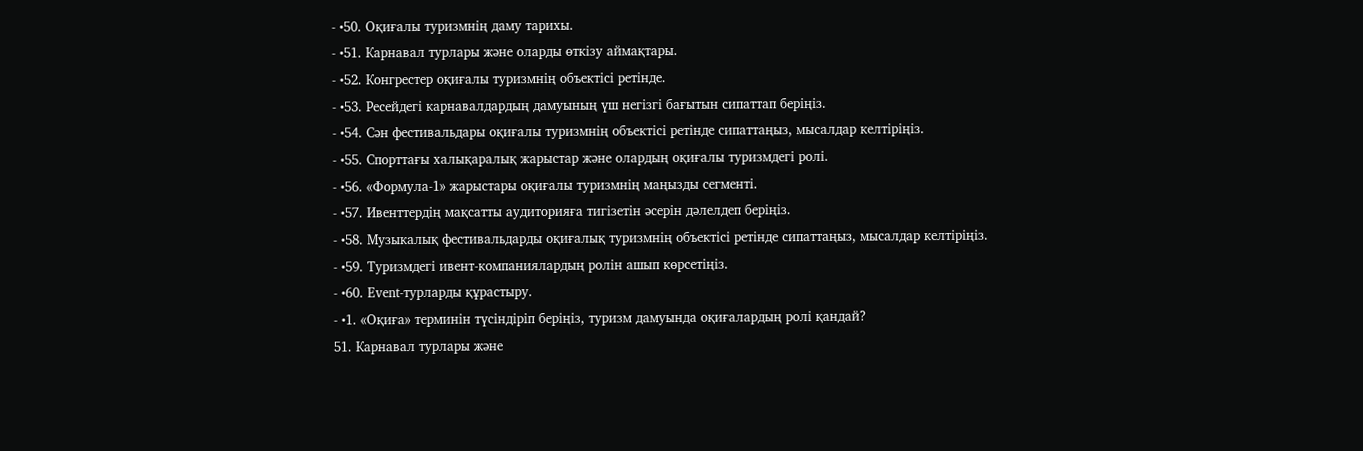- •50. Оқиғалы туризмнің даму тарихы.
- •51. Карнавал турлары және оларды өткізу аймақтары.
- •52. Конгрестер оқиғалы туризмнің объектісі ретінде.
- •53. Ресейдегі карнавалдардың дамуының үш негізгі бағытын сипаттап беріңіз.
- •54. Сән фестивальдары оқиғалы туризмнің объектісі ретінде сипаттаңыз, мысалдар келтіріңіз.
- •55. Спорттағы халықаралық жарыстар және олардың оқиғалы туризмдегі ролі.
- •56. «Формула‑1» жарыстары оқиғалы туризмнің маңызды сегменті.
- •57. Ивенттердің мақсатты аудиторияға тигізетін әсерін дәлелдеп беріңіз.
- •58. Музыкалық фестивальдарды оқиғалық туризмнің объектісі ретінде сипаттаңыз, мысалдар келтіріңіз.
- •59. Туризмдегі ивент-компаниялардың ролін ашып көрсетіңіз.
- •60. Event-турларды құрастыру.
- •1. «Оқиға» терминін түсіндіріп беріңіз, туризм дамуында оқиғалардың ролі қандай?
51. Карнавал турлары және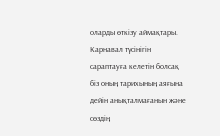оларды өткізу аймақтары.
Карнавал түсінігін сараптауға келетін болсақ біз оның тарихының аяғына дейін анықталмағанын және сөздің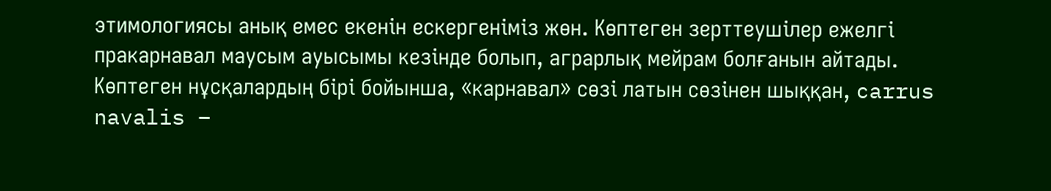этимологиясы анық емес екенін ескергеніміз жөн. Көптеген зерттеушілер ежелгі пракарнавал маусым ауысымы кезінде болып, аграрлық мейрам болғанын айтады. Көптеген нұсқалардың бірі бойынша, «карнавал» сөзі латын сөзінен шыққан, carrus navalis –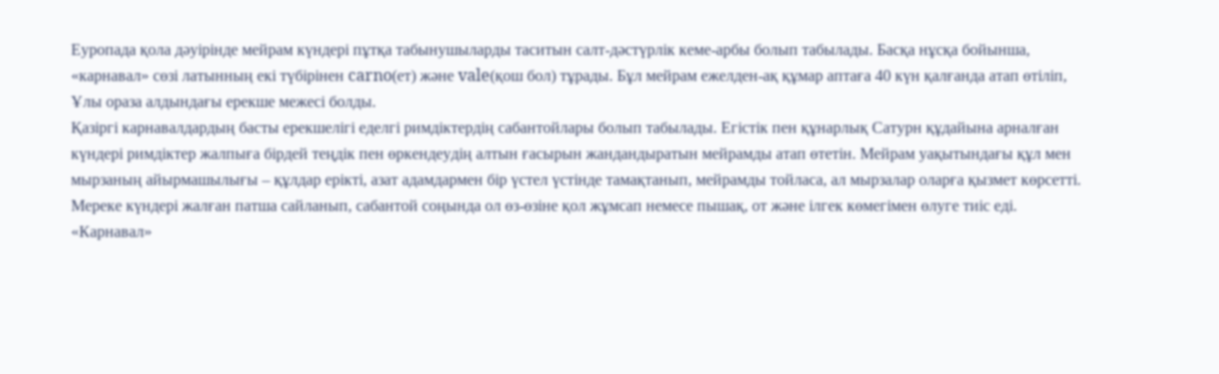Еуропада қола дәуірінде мейрам күндері пұтқа табынушыларды таситын салт-дәстүрлік кеме-арбы болып табылады. Басқа нұсқа бойынша, «карнавал» сөзі латынның екі түбірінен carno(ет) және vale(қош бол) тұрады. Бұл мейрам ежелден-ақ құмар аптаға 40 күн қалғанда атап өтіліп, Ұлы ораза алдындағы ерекше межесі болды.
Қазіргі карнавалдардың басты ерекшелігі еделгі римдіктердің сабантойлары болып табылады. Егістік пен құнарлық Сатурн құдайына арналған күндері римдіктер жалпыға бірдей теңдік пен өркендеудің алтын ғасырын жандандыратын мейрамды атап өтетін. Мейрам уақытындағы құл мен мырзаның айырмашылығы – құлдар ерікті, азат адамдармен бір үстел үстінде тамақтанып, мейрамды тойласа, ал мырзалар оларға қызмет көрсетті. Мереке күндері жалған патша сайланып, сабантой соңында ол өз-өзіне қол жұмсап немесе пышақ, от және ілгек көмегімен өлуге тиіс еді.
«Карнавал»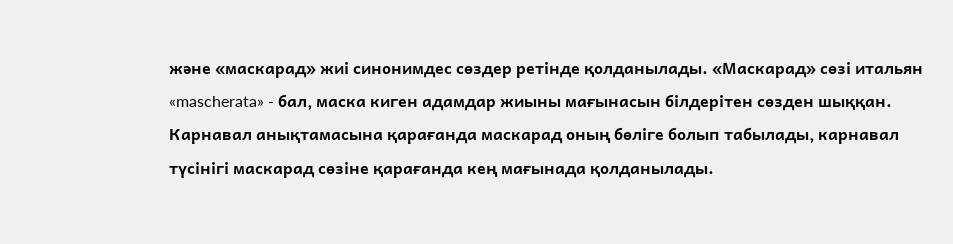және «маскарад» жиі синонимдес сөздер ретінде қолданылады. «Маскарад» сөзі итальян «mascherata» - бал, маска киген адамдар жиыны мағынасын білдерітен сөзден шыққан. Карнавал анықтамасына қарағанда маскарад оның бөліге болып табылады, карнавал түсінігі маскарад сөзіне қарағанда кең мағынада қолданылады.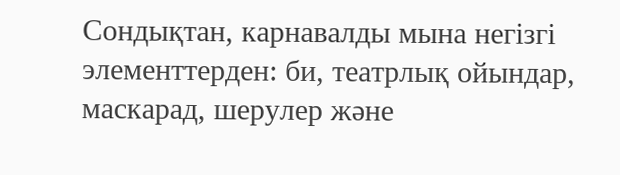Сондықтан, карнавалды мына негізгі элементтерден: би, театрлық ойындар, маскарад, шерулер және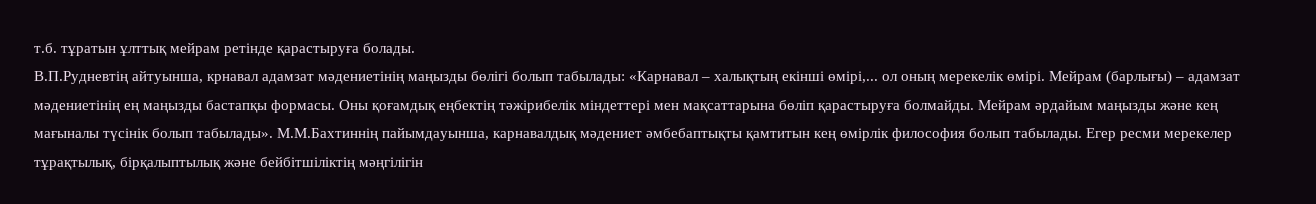т.б. тұратын ұлттық мейрам ретінде қарастыруға болады.
В.П.Рудневтің айтуынша, крнавал адамзат мәдениетінің маңызды бөлігі болып табылады: «Карнавал – халықтың екінші өмірі,... ол оның мерекелік өмірі. Мейрам (барлығы) – адамзат мәдениетінің ең маңызды бастапқы формасы. Оны қоғамдық еңбектің тәжірибелік міндеттері мен мақсаттарына бөліп қарастыруға болмайды. Мейрам әрдайым маңызды және кең мағыналы түсінік болып табылады». М.М.Бахтиннің пайымдауынша, карнавалдық мәдениет әмбебаптықты қамтитын кең өмірлік философия болып табылады. Егер ресми мерекелер тұрақтылық, бірқалыптылық және бейбітшіліктің мәңгілігін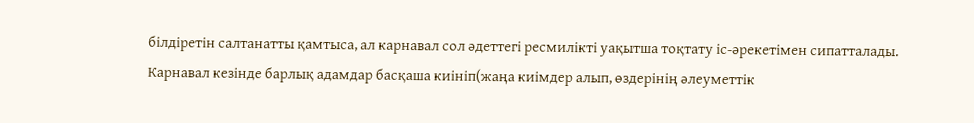білдіретін салтанатты қамтыса, ал карнавал сол әдеттегі ресмилікті уақытша тоқтату іс-әрекетімен сипатталады.
Карнавал кезінде барлық адамдар басқаша киініп(жаңа киімдер алып, өздерінің әлеуметтік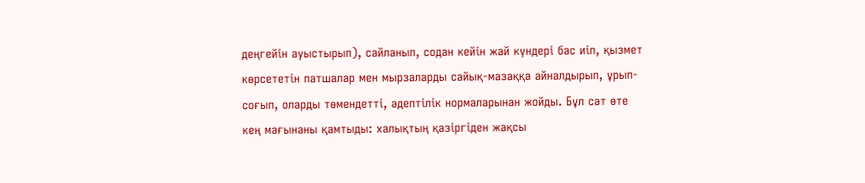деңгейін ауыстырып), сайланып, содан кейін жай күндері бас иіп, қызмет көрсететін патшалар мен мырзаларды сайық-мазаққа айналдырып, ұрып-соғып, оларды төмендетті, әдептілік нормаларынан жойды. Бұл сәт өте кең мағынаны қамтыды: халықтың қазіргіден жақсы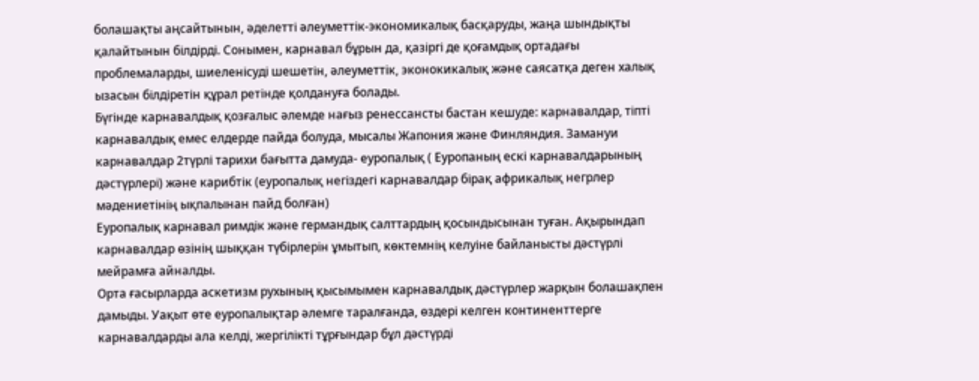болашақты аңсайтынын, әделетті әлеуметтік-экономикалық басқаруды, жаңа шындықты қалайтынын білдірді. Сонымен, карнавал бұрын да, қазіргі де қоғамдық ортадағы проблемаларды, шиеленісуді шешетін, әлеуметтік, эконокикалық және саясатқа деген халық ызасын білдіретін құрал ретінде қолдануға болады.
Бүгінде карнавалдық қозғалыс әлемде нағыз ренессансты бастан кешуде: карнавалдар, тіпті карнавалдық емес елдерде пайда болуда, мысалы Жапония және Финляндия. Замануи карнавалдар 2түрлі тарихи бағытта дамуда- еуропалық ( Еуропаның ескі карнавалдарының дәстүрлері) және карибтік (еуропалық негіздегі карнавалдар бірақ африкалық негрлер мәдениетінің ықпалынан пайд болған)
Еуропалық карнавал римдік және германдық салттардың қосындысынан туған. Ақырындап карнавалдар өзінің шыққан түбірлерін ұмытып, көктемнің келуіне байланысты дәстүрлі мейрамға айналды.
Орта ғасырларда аскетизм рухының қысымымен карнавалдық дәстүрлер жарқын болашақпен дамыды. Уақыт өте еуропалықтар әлемге таралғанда, өздері келген континенттерге карнавалдарды ала келді, жергілікті тұрғындар бұл дәстүрді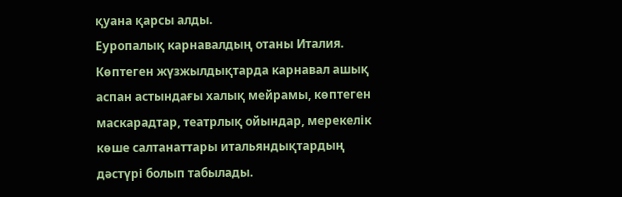қуана қарсы алды.
Еуропалық карнавалдың отаны Италия. Көптеген жүзжылдықтарда карнавал ашық аспан астындағы халық мейрамы, көптеген маскарадтар, театрлық ойындар, мерекелік көше салтанаттары итальяндықтардың дәстүрі болып табылады.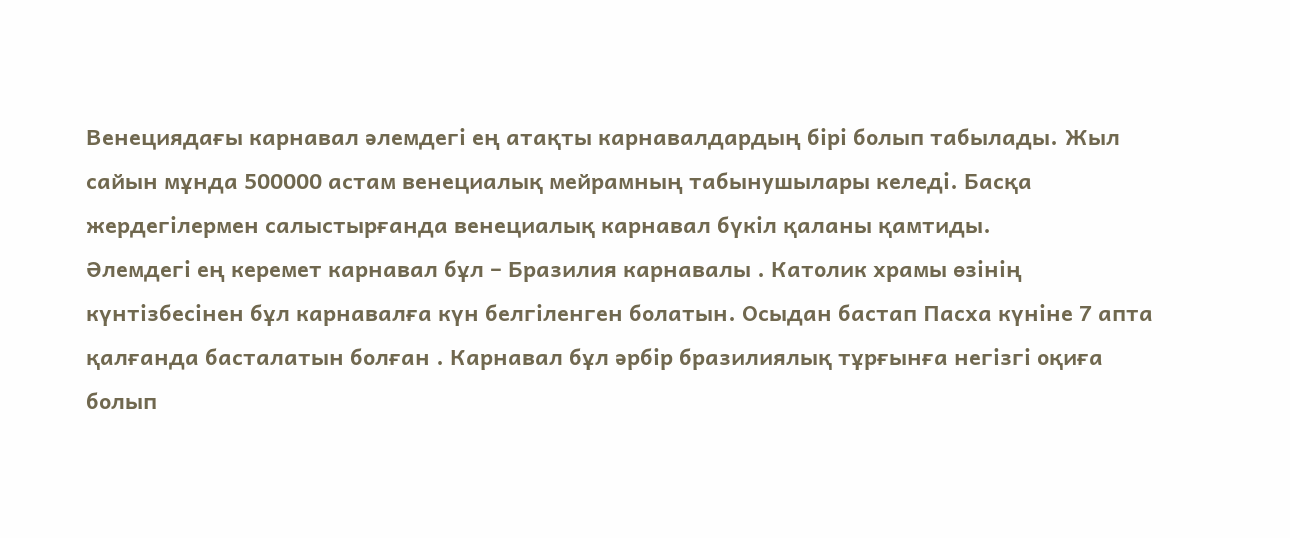Венециядағы карнавал әлемдегі ең атақты карнавалдардың бірі болып табылады. Жыл сайын мұнда 500000 астам венециалық мейрамның табынушылары келеді. Басқа жердегілермен салыстырғанда венециалық карнавал бүкіл қаланы қамтиды.
Әлемдегі ең керемет карнавал бұл – Бразилия карнавалы . Католик храмы өзінің күнтізбесінен бұл карнавалға күн белгіленген болатын. Осыдан бастап Пасха күніне 7 апта қалғанда басталатын болған . Карнавал бұл әрбір бразилиялық тұрғынға негізгі оқиға болып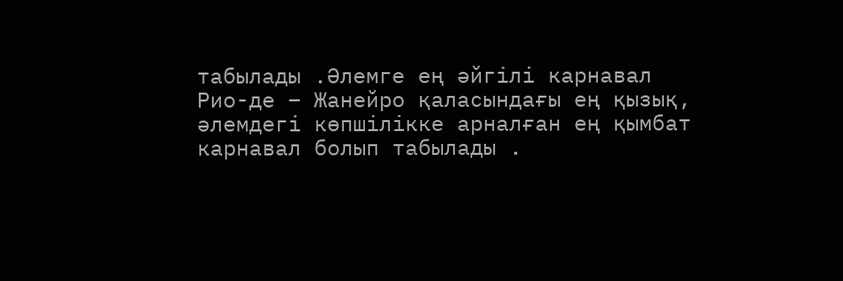табылады .Әлемге ең әйгілі карнавал Рио-де – Жанейро қаласындағы ең қызық, әлемдегі көпшілікке арналған ең қымбат карнавал болып табылады .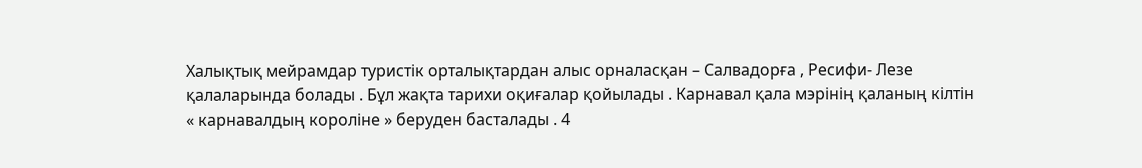Халықтық мейрамдар туристік орталықтардан алыс орналасқан – Салвадорға , Ресифи- Лезе қалаларында болады . Бұл жақта тарихи оқиғалар қойылады . Карнавал қала мэрінің қаланың кілтін « карнавалдың короліне » беруден басталады . 4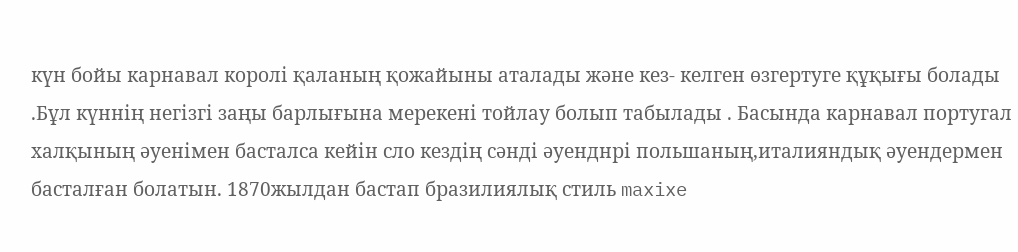күн бойы карнавал королі қаланың қожайыны аталады және кез- келген өзгертуге құқығы болады .Бұл күннің негізгі заңы барлығына мерекені тойлау болып табылады . Басында карнавал португал халқының әуенімен басталса кейін сло кездің сәнді әуенднрі польшаның,италияндық әуендермен басталған болатын. 1870жылдан бастап бразилиялық стиль maxixe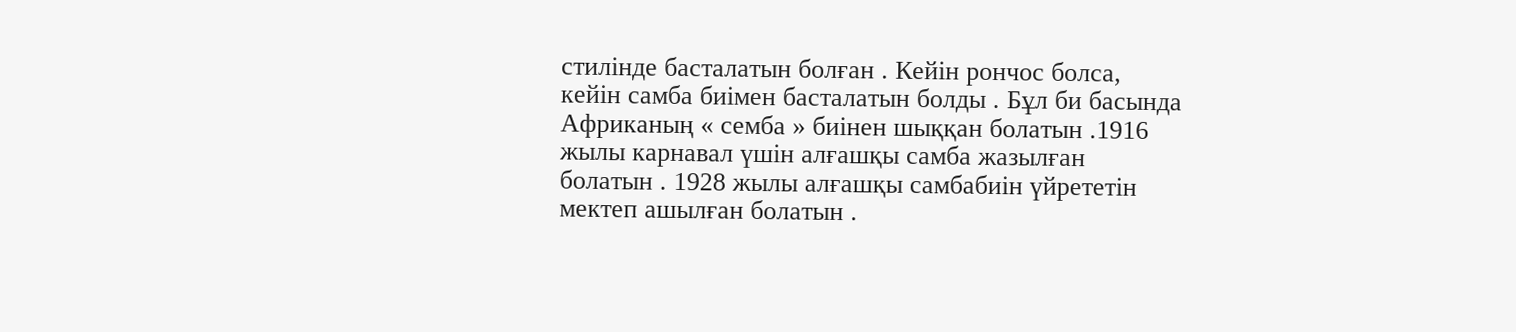стилінде басталатын болған . Кейін рончос болса, кейін самба биімен басталатын болды . Бұл би басында Африканың « семба » биінен шыққан болатын .1916 жылы карнавал үшін алғашқы самба жазылған болатын . 1928 жылы алғашқы самбабиін үйрететін мектеп ашылған болатын .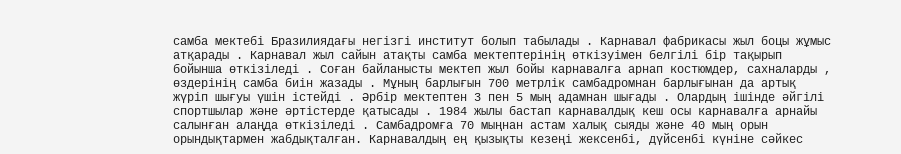самба мектебі Бразилиядағы негізгі институт болып табылады . Карнавал фабрикасы жыл боцы жұмыс атқарады . Карнавал жыл сайын атақты самба мектептерінің өткізуімен белгілі бір тақырып бойынша өткізіледі . Соған байланысты мектеп жыл бойы карнавалға арнап костюмдер, сахналарды , өздерінің самба биін жазады . Мұның барлығын 700 метрлік самбадромнан барлығынан да артық жүріп шығуы үшін істейді . Әрбір мектептен 3 пен 5 мың адамнан шығады . Олардың ішінде әйгілі спортшылар және әртістерде қатысады . 1984 жылы бастап карнавалдық кеш осы карнавалға арнайы салынған алаңда өткізіледі . Самбадромға 70 мыңнан астам халық сыяды және 40 мың орын орындықтармен жабдықталған. Карнавалдың ең қызықты кезеңі жексенбі, дүйсенбі күніне сәйкес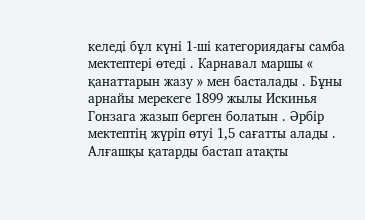келеді бұл күні 1-ші категориядағы самба мектептері өтеді . Карнавал маршы « қанаттарын жазу » мен басталады . Бұны арнайы мерекеге 1899 жылы Искинья Гонзага жазып берген болатын . Әрбір мектептің жүріп өтуі 1,5 сағатты алады . Алғашқы қатарды бастап атақты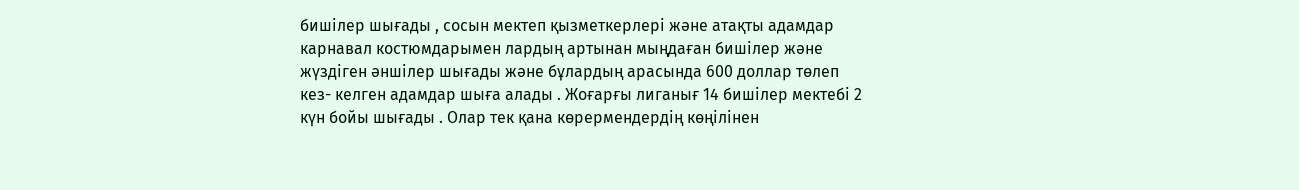бишілер шығады , сосын мектеп қызметкерлері және атақты адамдар карнавал костюмдарымен лардың артынан мыңдаған бишілер және жүздіген әншілер шығады және бұлардың арасында 600 доллар төлеп кез- келген адамдар шыға алады . Жоғарғы лиганығ 14 бишілер мектебі 2 күн бойы шығады . Олар тек қана көрермендердің көңілінен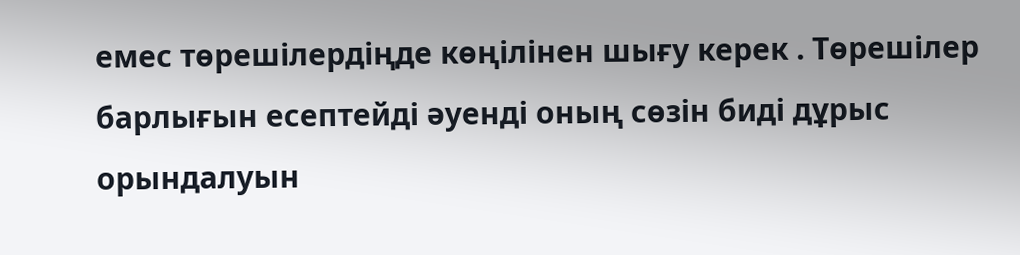емес төрешілердіңде көңілінен шығу керек . Төрешілер барлығын есептейді әуенді оның сөзін биді дұрыс орындалуын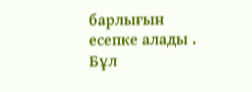барлығын есепке алады . Бұл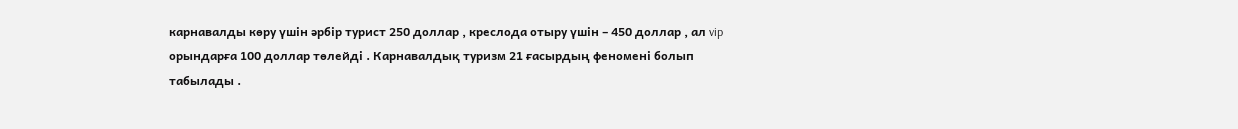карнавалды көру үшін әрбір турист 250 доллар , креслода отыру үшін – 450 доллар , ал vip орындарға 100 доллар төлейді . Карнавалдық туризм 21 ғасырдың феномені болып табылады .